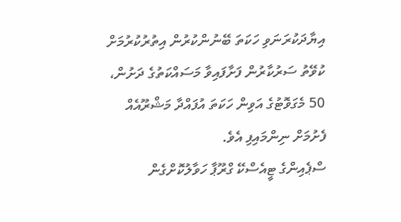އިޔާދަކުރަނަވި ހަކަތަ ބޭނުންކުރުން އިތުރުކުރުމަށް ކުވޭތު ސަރުކާރުން ފަށާފައިވާ މަސައްކަތުގެ ދަށުން، 50 މެގަވޮޓުގެ އަވިން ހަކަތަ އުފައްދާ މަޝްރޫއެއް ފެށުމަށް ނިންމައިފި އެވެ.
ސްޕެއިންގެ ޓީއެސްކޭ ގްރޫޕާ ހަވާލުކޮށްގެން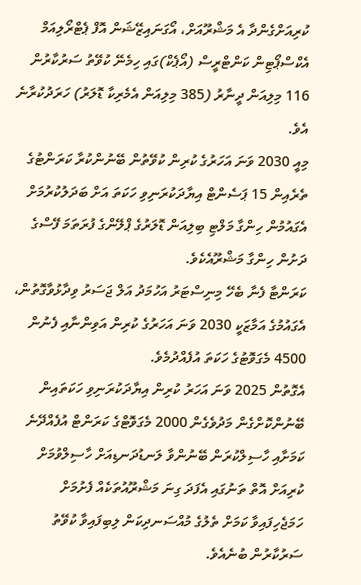ކުރިއަށްގެންދާ އެ މަޝްރޫއަށް، އޯގަނައިޒޭޝަން އޮފް ޕެޓްރޯލިއަމް އެކްސްޕޯޓިން ކަންޓްރީސް (އޯޕެކް)ގައި ހިމެނޭ ކުވޭތު ސަރުކާރުން 116 މިލިއަން ދީނާރު (385 މިލިއަން އެމެރިކާ ޑޮލަރު) ހަރަދުކުރާނެ އެވެ.
މިއީ 2030 ވަނަ އަހަރުގެ ކުރިން ކުވޭތުން ބޭނުންކުރާ ކަރަންޓުގެ ތެރެއިން 15 ޕަސެންޓް އިޔާދަކުރަނިވި ހަކަތަ އަށް ބަދަލުކުރުމަށް އެގައުމުން ހިންގާ މަލްޓި ބިލިއަން ޑޮލަރުގެ ޕްލޭންގެ ފުރަތަމަ ފޭސްގެ ދަށުން ހިންގާ މަޝްރޫއެކެވެ.
ކަރަންޓާ ފެނާ ބެހޭ މިނިސްޓަރު އަހުމަދު އަލް ޖަސަރު ވިދާޅުވާގޮތުން، އެގައުމުގެ އަމާޒަކީ 2030 ވަނަ އަހަރުގެ ކުރިން އަވިންނާއި ފެނުން 4500 މެގަވޮޓުގެ ހަކަތަ އުފެއްދުމެވެ.
އެގޮތުން 2025 ވަނަ އަހަރު ކުރިން އިޔާދަކުރަނިވި ހަކަތައިން ބޭނުންކޮށްގެން މަދުވެގެން 2000 މެގަވޮޓްގެ ކަރަންޓް އުފެއްދޭނެ ކަމަށާއި ހާސިލްކުރަން ބޭނުންވާ ލަނޑުދަނޑިއަށް ހާސިލްވުމަށް ކުރިއަށް އޮތް ތަނުގައި އެފަދަ ގިނަ މަޝްރޫއުތަކެއް ފެށުމަށް ހަމަޖެހިފައިވާ ކަމަށް ތެލުގެ މުއްސަނދިކަން ލިބިފައިވާ ކުވޭތު ސަރުކާރުން ބުނެއެވެ.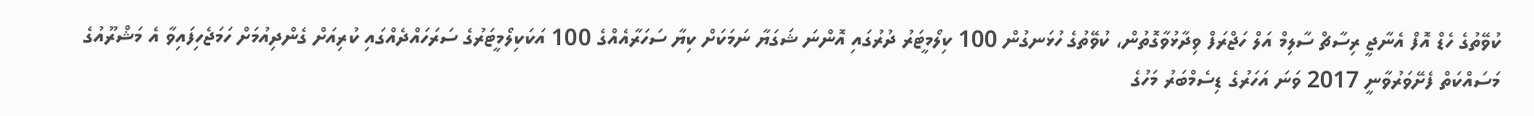ކުވޭތުގެ ހެޑް އޮފް އެނާޖީ ރިސާޗް ސާލިމް އަލް ހަޖްރަފް ވިދާޅުވާގޮތުން، ކުވޭތުގެ ހުޅަނގުން 100 ކިލޯމީޓަރު ދުރުގައި އޮންނަ ޝަގަޔާ ނަމަކަށް ކިޔާ ސަހަރާއެއްގެ 100 އަކަކިލޯމީޓަރުގެ ސަރަހައްދެއްގައި ކުރިއަށް ގެންދިއުމަށް ހަމަޖެހިފައިވާ އެ މަޝްރޫއުގެ މަސައްކަތް ފެށޭވަރުވާނީ 2017 ވަނަ އަހަރުގެ ޑިސެމްބަރު މަހުގެ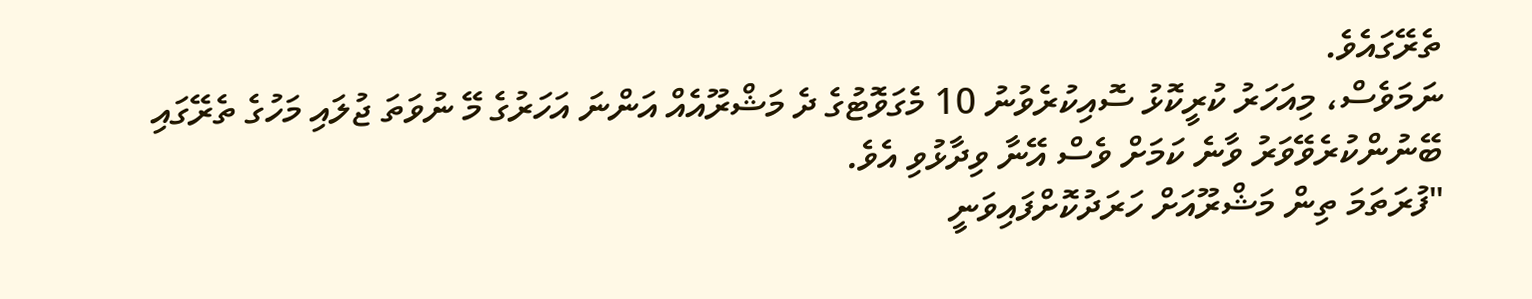ތެރޭގައެވެ.
ނަމަވެސް، މިއަހަރު ކުރީކޮޅު ސޮއިކުރެވުނު 10 މެގަވޮޓުގެ ދެ މަޝްރޫއެއް އަންނަ އަހަރުގެ މޭ ނުވަތަ ޖުލައި މަހުގެ ތެރޭގައި ބޭނުންކުރެވޭވަރު ވާނެ ކަމަށް ވެސް އޭނާ ވިދާޅުވި އެވެ.
"ފުރަތަމަ ތިން މަޝްރޫއަށް ހަރަދުކޮށްފައިވަނީ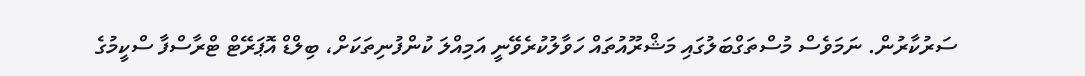ސަރުކާރުން. ނަމަވެސް މުސްތަގްބަލުގައި މަޝްރޫއުތައް ހަވާލުކުރެވޭނީ އަމިއްލަ ކުންފުނިތަކަށް، ބިލްޑް އޮޕަރޭޓް ޓްރާސްފާ ސްކީމުގެ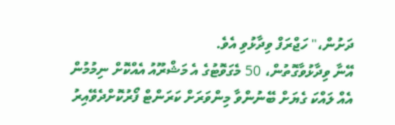ދަށުން،" ހަޖްރަފް ވިދާޅުވި އެވެ.
އޭނާ ވިދާޅުވާގޮތުން، 50 މެގަވޮޓުގެ އެ މަޝްރޫއު އެއްކޮށް ނިމުމުން އެއް ލައްކަ ގެޔަށް ބޭނުންވާ މިންވަރަށް ކަރަންޓް ފޯރުކޮށްދެވޭއިރު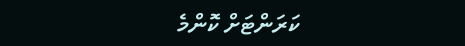ކަރަންޓަށް ކޮންމެ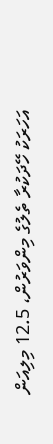އަހަރަކު ހޭދަކުރާ ތެލުގެ މިންވަރުން، 12.5 މިލިއަން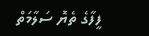ފީފާގެ ތެޔޮ ސަލާމަތް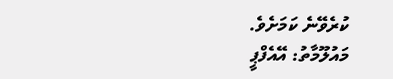ކުރެވޭނެ ކަމަށެވެ.
މައުލޫމާތު: އޭއެފްޕީ